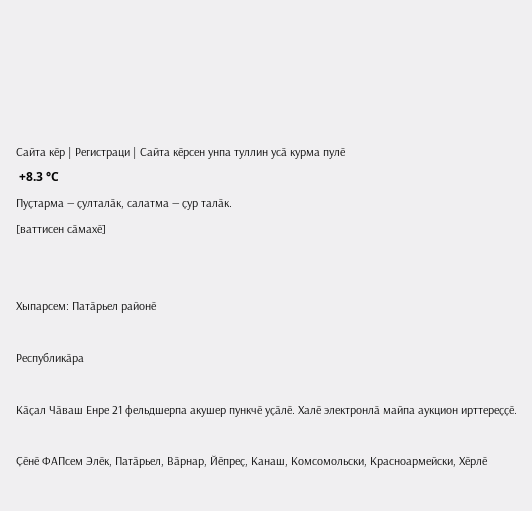Сайта кӗр | Регистраци | Сайта кӗрсен унпа туллин усӑ курма пулӗ
 +8.3 °C
Пуҫтарма — ҫулталӑк, салатма — ҫур талӑк.
[ваттисен сӑмахӗ]


Хыпарсем: Патӑрьел районӗ

Республикӑра

Кӑҫал Чӑваш Енре 21 фельдшерпа акушер пункчӗ уҫӑлӗ. Халӗ электронлӑ майпа аукцион ирттереҫҫӗ.

Ҫӗнӗ ФАПсем Элӗк, Патӑрьел, Вӑрнар, Йӗпреҫ, Канаш, Комсомольски, Красноармейски, Хӗрлӗ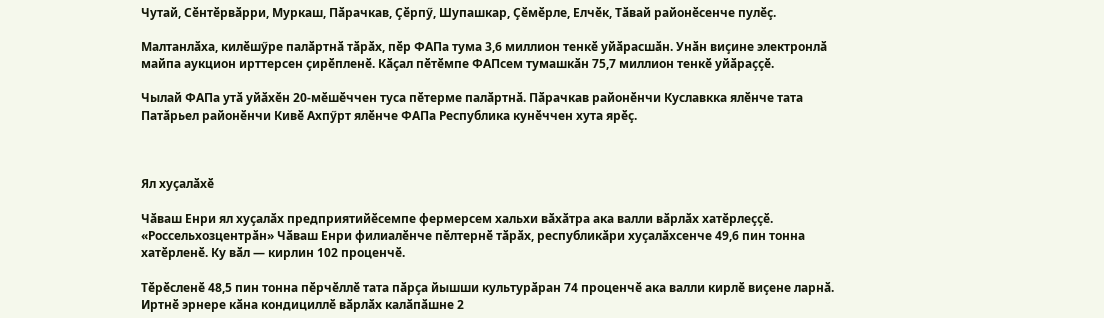Чутай, Сӗнтӗрвӑрри, Муркаш, Пӑрачкав, Ҫӗрпӳ, Шупашкар, Ҫӗмӗрле, Елчӗк, Тӑвай районӗсенче пулӗҫ.

Малтанлӑха, килӗшӳре палӑртнӑ тӑрӑх, пӗр ФАПа тума 3,6 миллион тенкӗ уйӑрасшӑн. Унӑн виҫине электронлӑ майпа аукцион ирттерсен ҫирӗпленӗ. Кӑҫал пӗтӗмпе ФАПсем тумашкӑн 75,7 миллион тенкӗ уйӑраҫҫӗ.

Чылай ФАПа утӑ уйӑхӗн 20-мӗшӗччен туса пӗтерме палӑртнӑ. Пӑрачкав районӗнчи Куславкка ялӗнче тата Патӑрьел районӗнчи Кивӗ Ахпӳрт ялӗнче ФАПа Республика кунӗччен хута ярӗҫ.



Ял хуҫалӑхӗ

Чӑваш Енри ял хуҫалӑх предприятийӗсемпе фермерсем хальхи вӑхӑтра ака валли вӑрлӑх хатӗрлеҫҫӗ. «Россельхозцентрӑн» Чӑваш Енри филиалӗнче пӗлтернӗ тӑрӑх, республикӑри хуҫалӑхсенче 49,6 пин тонна хатӗрленӗ. Ку вӑл — кирлин 102 проценчӗ.

Тӗрӗсленӗ 48,5 пин тонна пӗрчӗллӗ тата пӑрҫа йышши культурӑран 74 проценчӗ ака валли кирлӗ виҫене ларнӑ. Иртнӗ эрнере кӑна кондициллӗ вӑрлӑх калӑпӑшне 2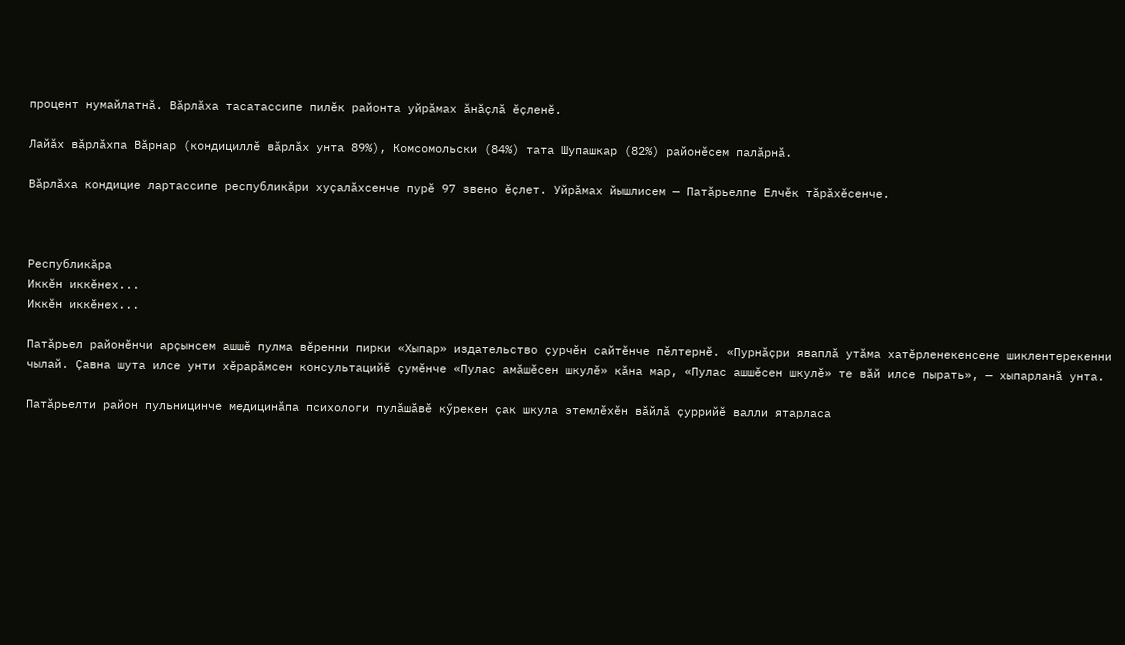процент нумайлатнӑ. Вӑрлӑха тасатассипе пилӗк районта уйрӑмах ӑнӑҫлӑ ӗҫленӗ.

Лайӑх вӑрлӑхпа Вӑрнар (кондициллӗ вӑрлӑх унта 89%), Комсомольски (84%) тата Шупашкар (82%) районӗсем палӑрнӑ.

Вӑрлӑха кондицие лартассипе республикӑри хуҫалӑхсенче пурӗ 97 звено ӗҫлет. Уйрӑмах йышлисем — Патӑрьелпе Елчӗк тӑрӑхӗсенче.



Республикӑра
Иккӗн иккӗнех...
Иккӗн иккӗнех...

Патӑрьел районӗнчи арҫынсем ашшӗ пулма вӗренни пирки «Хыпар» издательство ҫурчӗн сайтӗнче пӗлтернӗ. «Пурнӑҫри яваплӑ утӑма хатӗрленекенсене шиклентерекенни чылай. Ҫавна шута илсе унти хӗрарӑмсен консультацийӗ ҫумӗнче «Пулас амӑшӗсен шкулӗ» кӑна мар, «Пулас ашшӗсен шкулӗ» те вӑй илсе пырать», — хыпарланӑ унта.

Патӑрьелти район пульницинче медицинӑпа психологи пулӑшӑвӗ кӳрекен ҫак шкула этемлӗхӗн вӑйлӑ ҫуррийӗ валли ятарласа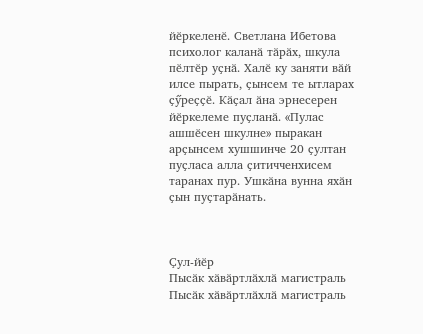йӗркеленӗ. Светлана Ибетова психолог каланӑ тӑрӑх, шкула пӗлтӗр уҫнӑ. Халӗ ку заняти вӑй илсе пырать, ҫынсем те ытларах ҫӳреҫҫӗ. Кӑҫал ӑна эрнесерен йӗркелеме пуҫланӑ. «Пулас ашшӗсен шкулне» пыракан арҫынсем хушшинче 20 ҫултан пуҫласа алла ҫитичченхисем таранах пур. Ушкӑна вунна яхӑн ҫын пуҫтарӑнать.



Ҫул-йӗр
Пысӑк хӑвӑртлӑхлӑ магистраль
Пысӑк хӑвӑртлӑхлӑ магистраль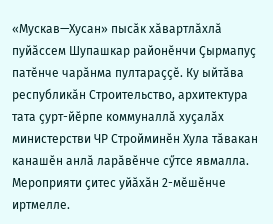«Мускав—Хусан» пысӑк хӑвартлӑхлӑ пуйӑссем Шупашкар районӗнчи Ҫырмапуҫ патӗнче чарӑнма пултараҫҫӗ. Ку ыйтӑва республикӑн Строительство, архитектура тата ҫурт-йӗрпе коммуналлӑ хуҫалӑх министерстви ЧР Стройминӗн Хула тӑвакан канашӗн анлӑ ларӑвӗнче сӳтсе явмалла. Мероприяти ҫитес уйӑхӑн 2-мӗшӗнче иртмелле.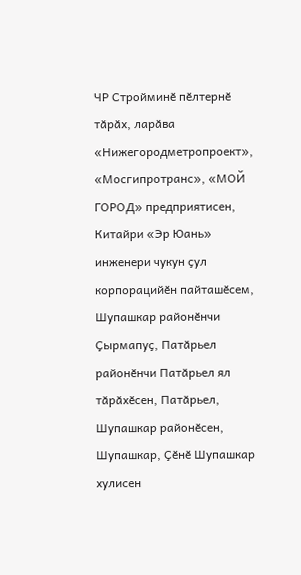ЧР Стройминӗ пӗлтернӗ тӑрӑх, ларӑва «Нижегородметропроект», «Мосгипротранс», «МОЙ ГОРОД» предприятисен, Китайри «Эр Юань» инженери чукун ҫул корпорацийӗн пайташӗсем, Шупашкар районӗнчи Ҫырмапуҫ, Патӑрьел районӗнчи Патӑрьел ял тӑрӑхӗсен, Патӑрьел, Шупашкар районӗсен, Шупашкар, Ҫӗнӗ Шупашкар хулисен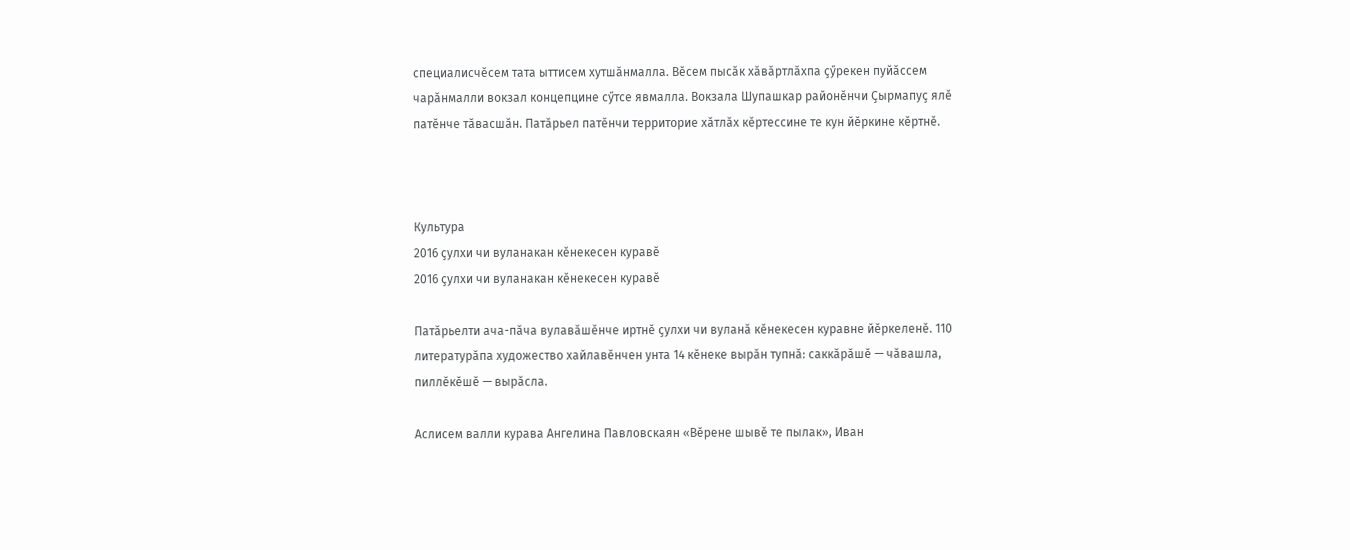специалисчӗсем тата ыттисем хутшӑнмалла. Вӗсем пысӑк хӑвӑртлӑхпа ҫӳрекен пуйӑссем чарӑнмалли вокзал концепцине сӳтсе явмалла. Вокзала Шупашкар районӗнчи Ҫырмапуҫ ялӗ патӗнче тӑвасшӑн. Патӑрьел патӗнчи территорие хӑтлӑх кӗртессине те кун йӗркине кӗртнӗ.



Культура
2016 ҫулхи чи вуланакан кӗнекесен куравӗ
2016 ҫулхи чи вуланакан кӗнекесен куравӗ

Патӑрьелти ача-пӑча вулавӑшӗнче иртнӗ ҫулхи чи вуланӑ кӗнекесен куравне йӗркеленӗ. 110 литературӑпа художество хайлавӗнчен унта 14 кӗнеке вырӑн тупнӑ: саккӑрӑшӗ — чӑвашла, пиллӗкӗшӗ — вырӑсла.

Аслисем валли курава Ангелина Павловскаян «Вӗрене шывӗ те пылак», Иван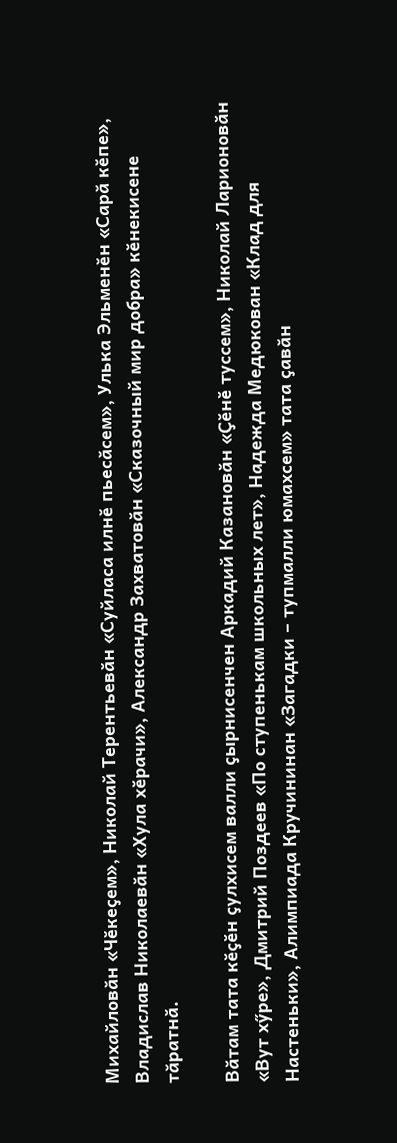Михайловӑн «Чӗкеҫем», Николай Терентьевӑн «Суйласа илнӗ пьесӑсем», Улька Эльменӗн «Сарӑ кӗпе», Владислав Николаевӑн «Хула хӗрачи», Александр Захватовӑн «Сказочный мир добра» кӗнекисене тӑратнӑ.

Вӑтам тата кӗҫӗн ҫулхисем валли ҫырнисенчен Аркадий Казановӑн «Ҫӗнӗ туссем», Николай Ларионовӑн «Вут хӳре», Дмитрий Поздеев «По ступенькам школьных лет», Надежда Медюкован «Клад для Настеньки», Алимпиада Кручининан «Загадки – тупмалли юмахсем» тата ҫавӑн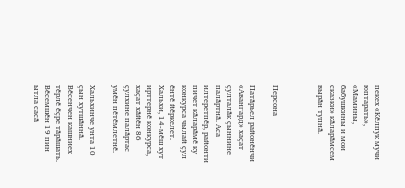пекех «Кӗлпук мучи юптарать», «Мамины, бабушкины и мои сказки» кӑларӑмсем вырӑн тупнӑ.



Персона

Патӑрьел районӗнчи «Авангард» хаҫат ҫулталӑк ҫыннине палӑртнӑ. Аса илтеретпӗр, районти пичет кӑларӑмӗ ку конкурса чылай ҫул ӗнтӗ йӗркелет. Хальхи, 14-мӗш хут ирттернӗ конкурса, хаҫат хӑйӗн 86 ҫулхине палӑртас умӗн пӗтӗмлетнӗ.

Хальхинче унта 10 ҫын хутшӑннӑ. Вӗсенчен кашниех тӗрлӗ ӗҫре тӑрӑшать. Вӗсемшӗн 19 пин ытла сасӑ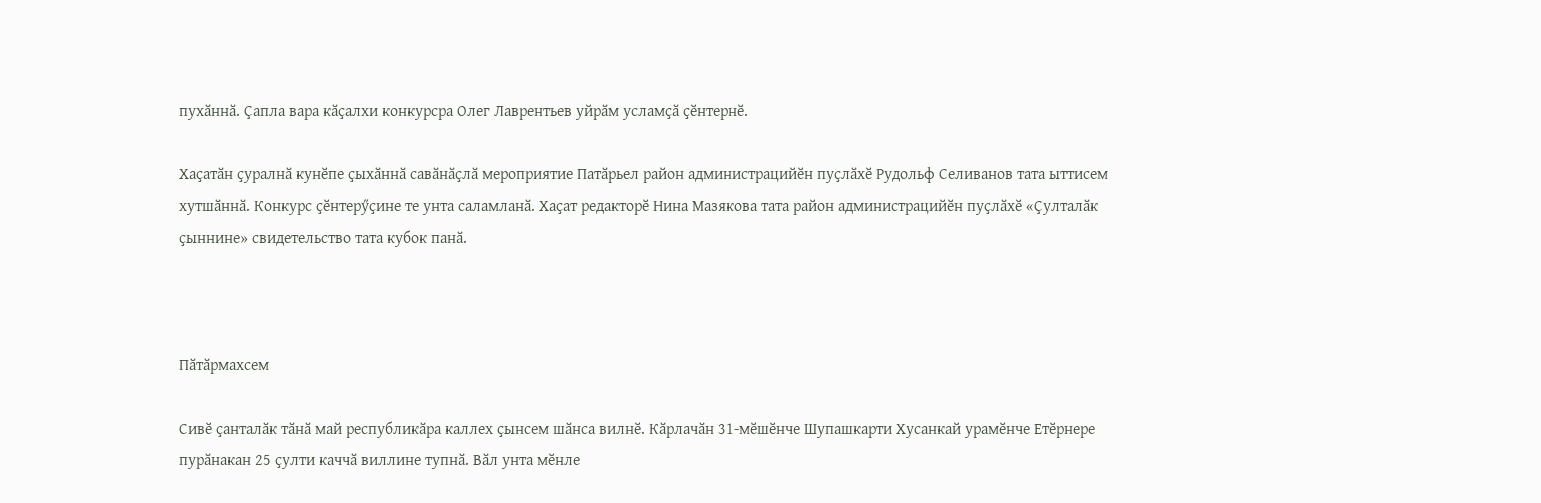пухӑннӑ. Ҫапла вара кӑҫалхи конкурсра Олег Лаврентьев уйрӑм усламҫӑ ҫӗнтернӗ.

Хаҫатӑн ҫуралнӑ кунӗпе ҫыхӑннӑ савӑнӑҫлӑ мероприятие Патӑрьел район администрацийӗн пуҫлӑхӗ Рудольф Селиванов тата ыттисем хутшӑннӑ. Конкурс ҫӗнтерӳҫине те унта саламланӑ. Хаҫат редакторӗ Нина Мазякова тата район администрацийӗн пуҫлӑхӗ «Ҫулталӑк ҫыннине» свидетельство тата кубок панӑ.



Пӑтӑрмахсем

Сивӗ ҫанталӑк тӑнӑ май республикӑра каллех ҫынсем шӑнса вилнӗ. Кӑрлачӑн 31-мӗшӗнче Шупашкарти Хусанкай урамӗнче Етӗрнере пурӑнакан 25 ҫулти каччӑ виллине тупнӑ. Вӑл унта мӗнле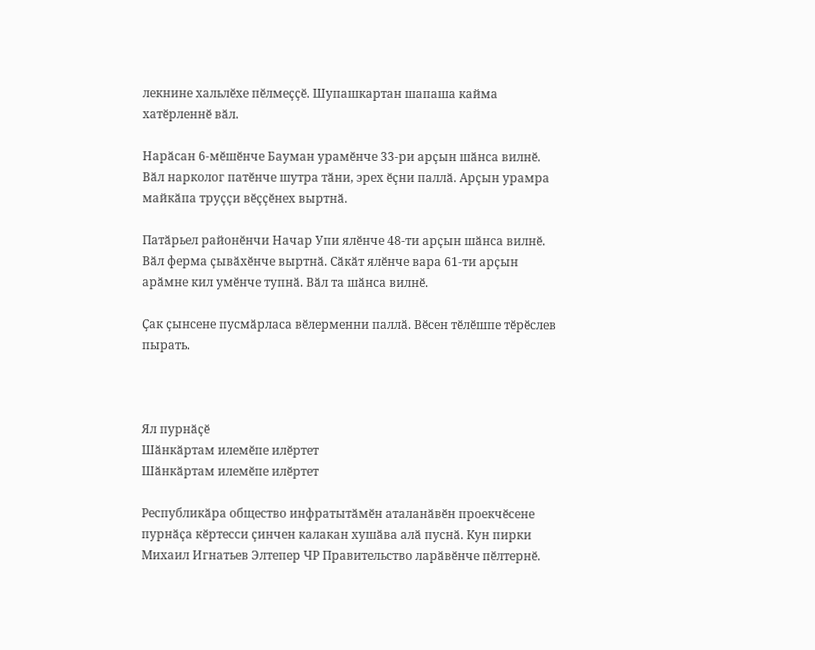лекнине хальлӗхе пӗлмеҫҫӗ. Шупашкартан шапаша кайма хатӗрленнӗ вӑл.

Нарӑсан 6-мӗшӗнче Бауман урамӗнче 33-ри арҫын шӑнса вилнӗ. Вӑл нарколог патӗнче шутра тӑни, эрех ӗҫни паллӑ. Арҫын урамра майкӑпа труҫҫи вӗҫҫӗнех выртнӑ.

Патӑрьел районӗнчи Начар Упи ялӗнче 48-ти арҫын шӑнса вилнӗ. Вӑл ферма ҫывӑхӗнче выртнӑ. Сӑкӑт ялӗнче вара 61-ти арҫын арӑмне кил умӗнче тупнӑ. Вӑл та шӑнса вилнӗ.

Ҫак ҫынсене пусмӑрласа вӗлерменни паллӑ. Вӗсен тӗлӗшпе тӗрӗслев пырать.



Ял пурнӑҫӗ
Шӑнкӑртам илемӗпе илӗртет
Шӑнкӑртам илемӗпе илӗртет

Республикӑра общество инфратытӑмӗн аталанӑвӗн проекчӗсене пурнӑҫа кӗртесси ҫинчен калакан хушӑва алӑ пуснӑ. Кун пирки Михаил Игнатьев Элтепер ЧР Правительство ларӑвӗнче пӗлтернӗ.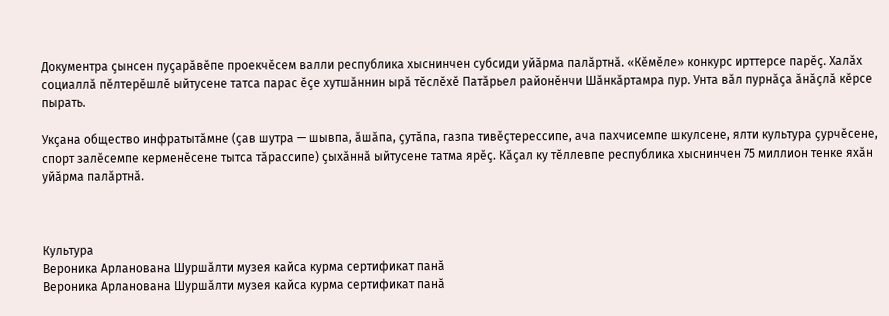Документра ҫынсен пуҫарӑвӗпе проекчӗсем валли республика хыснинчен субсиди уйӑрма палӑртнӑ. «Кӗмӗле» конкурс ирттерсе парӗҫ. Халӑх социаллӑ пӗлтерӗшлӗ ыйтусене татса парас ӗҫе хутшӑннин ырӑ тӗслӗхӗ Патӑрьел районӗнчи Шӑнкӑртамра пур. Унта вӑл пурнӑҫа ӑнӑҫлӑ кӗрсе пырать.

Укҫана общество инфратытӑмне (ҫав шутра — шывпа, ӑшӑпа, ҫутӑпа, газпа тивӗҫтерессипе, ача пахчисемпе шкулсене, ялти культура ҫурчӗсене, спорт залӗсемпе керменӗсене тытса тӑрассипе) ҫыхӑннӑ ыйтусене татма ярӗҫ. Кӑҫал ку тӗллевпе республика хыснинчен 75 миллион тенке яхӑн уйӑрма палӑртнӑ.



Культура
Вероника Арланована Шуршӑлти музея кайса курма сертификат панӑ
Вероника Арланована Шуршӑлти музея кайса курма сертификат панӑ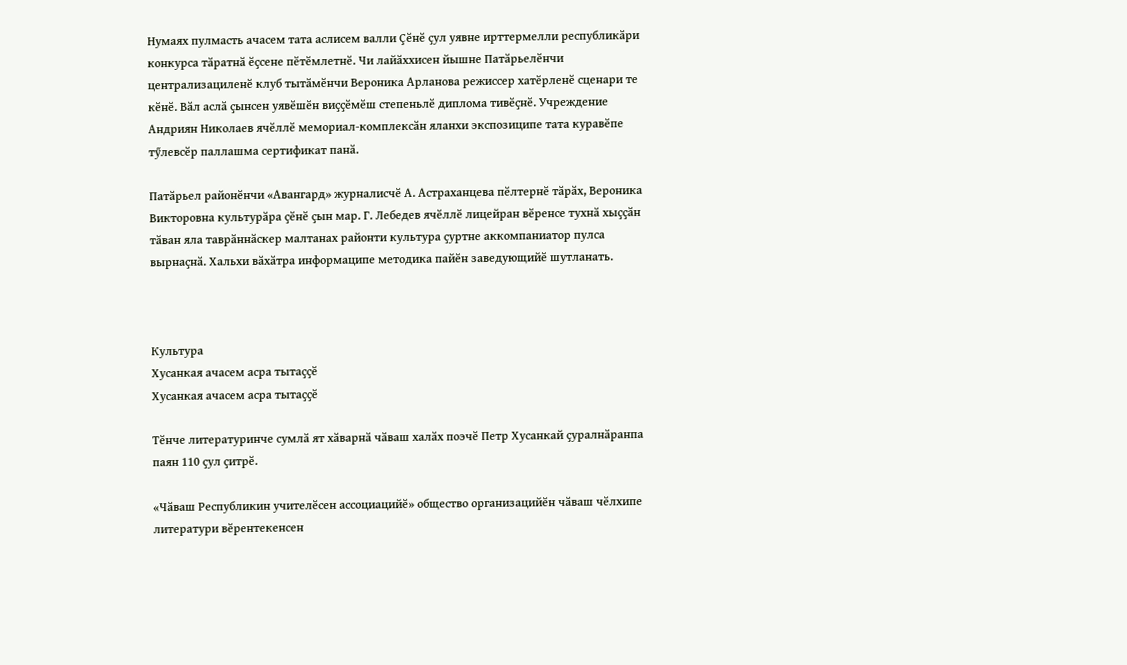Нумаях пулмасть ачасем тата аслисем валли Ҫӗнӗ ҫул уявне ирттермелли республикӑри конкурса тӑратнӑ ӗҫсене пӗтӗмлетнӗ. Чи лайӑххисен йышне Патӑрьелӗнчи централизациленӗ клуб тытӑмӗнчи Вероника Арланова режиссер хатӗрленӗ сценари те кӗнӗ. Вӑл аслӑ ҫынсен уявӗшӗн виҫҫӗмӗш степеньлӗ диплома тивӗҫнӗ. Учреждение Андриян Николаев ячӗллӗ мемориал-комплексӑн яланхи экспозиципе тата куравӗпе тӳлевсӗр паллашма сертификат панӑ.

Патӑрьел районӗнчи «Авангард» журналисчӗ А. Астраханцева пӗлтернӗ тӑрӑх, Вероника Викторовна культурӑра ҫӗнӗ ҫын мар. Г. Лебедев ячӗллӗ лицейран вӗренсе тухнӑ хыҫҫӑн тӑван яла таврӑннӑскер малтанах районти культура ҫуртне аккомпаниатор пулса вырнаҫнӑ. Хальхи вӑхӑтра информаципе методика пайӗн заведующийӗ шутланать.



Культура
Хусанкая ачасем асра тытаҫҫӗ
Хусанкая ачасем асра тытаҫҫӗ

Тӗнче литературинче сумлӑ ят хӑварнӑ чӑваш халӑх поэчӗ Петр Хусанкай ҫуралнӑранпа паян 110 ҫул ҫитрӗ.

«Чӑваш Республикин учителӗсен ассоциацийӗ» общество организацийӗн чӑваш чӗлхипе литератури вӗрентекенсен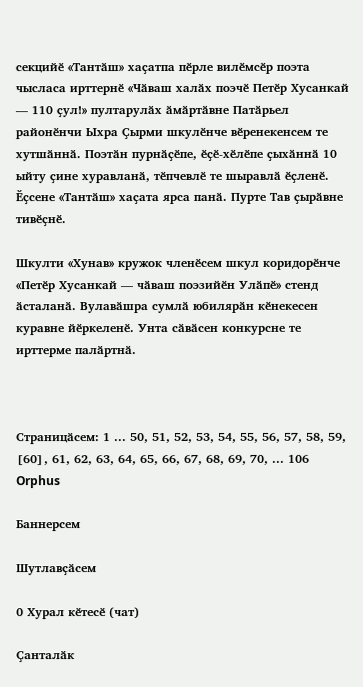секцийӗ «Тантӑш» хаҫатпа пӗрле вилӗмсӗр поэта чысласа ирттернӗ «Чӑваш халӑх поэчӗ Петӗр Хусанкай — 110 ҫул!» пултарулӑх ӑмӑртӑвне Патӑрьел районӗнчи Ыхра Ҫырми шкулӗнче вӗренекенсем те хутшӑннӑ. Поэтӑн пурнӑҫӗпе, ӗҫӗ-хӗлӗпе ҫыхӑннӑ 10 ыйту ҫине хуравланӑ, тӗпчевлӗ те шыравлӑ ӗҫленӗ. Ӗҫсене «Тантӑш» хаҫата ярса панӑ. Пурте Тав ҫырӑвне тивӗҫнӗ.

Шкулти «Хунав» кружок членӗсем шкул коридорӗнче «Петӗр Хусанкай — чӑваш поэзийӗн Улӑпӗ» стенд ӑсталанӑ. Вулавӑшра сумлӑ юбилярӑн кӗнекесен куравне йӗркеленӗ. Унта сӑвӑсен конкурсне те ирттерме палӑртнӑ.



Страницӑсем: 1 ... 50, 51, 52, 53, 54, 55, 56, 57, 58, 59, [60], 61, 62, 63, 64, 65, 66, 67, 68, 69, 70, ... 106
Orphus

Баннерсем

Шутлавҫӑсем

0 Хурал кӗтесӗ (чат)

Ҫанталӑк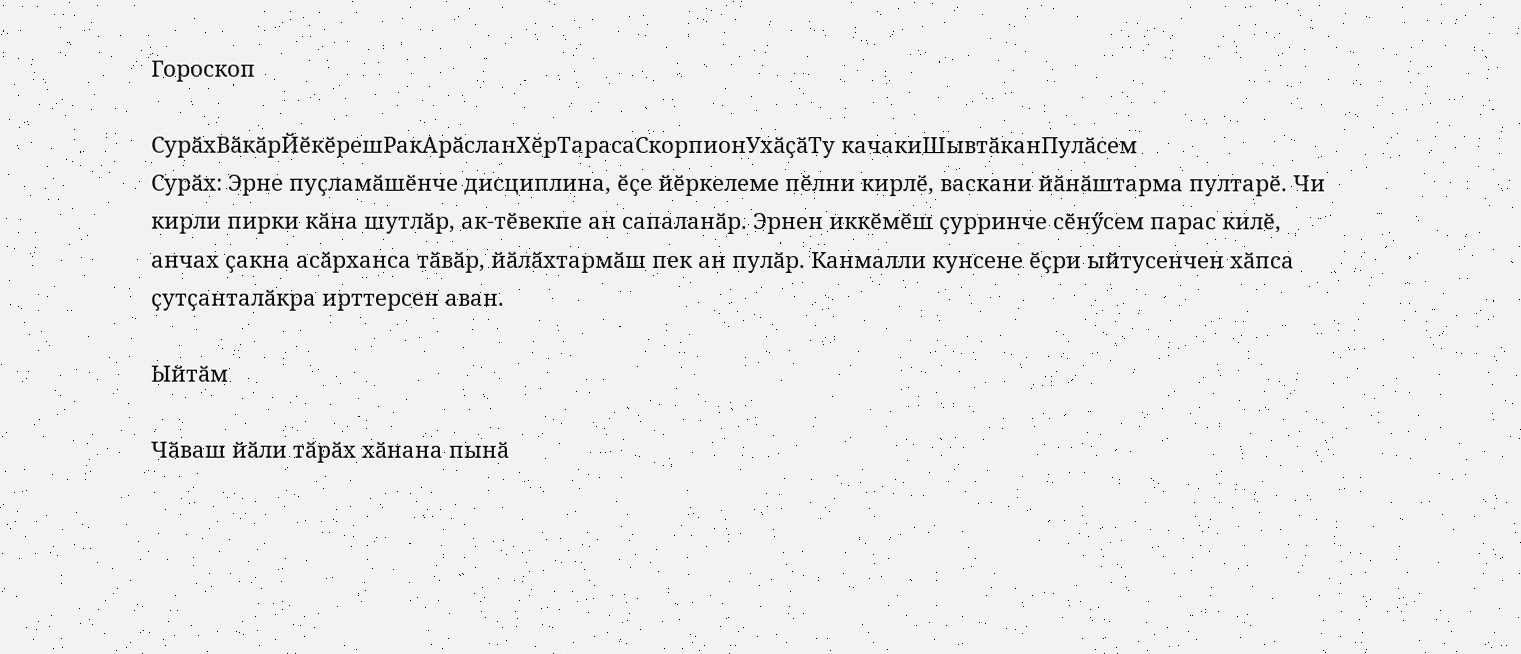Гороскоп

СурӑхВӑкӑрЙӗкӗрешРакАрӑсланХӗрТарасаСкорпионУхӑҫӑТу качакиШывтӑканПулӑсем
Сурӑх: Эрне пуҫламӑшӗнче дисциплина, ӗҫе йӗркелеме пӗлни кирлӗ, васкани йӑнӑштарма пултарӗ. Чи кирли пирки кӑна шутлӑр, ак-тӗвекпе ан сапаланӑр. Эрнен иккӗмӗш ҫурринче сӗнӳсем парас килӗ, анчах ҫакна асӑрханса тӑвӑр, йӑлӑхтармӑш пек ан пулӑр. Канмалли кунсене ӗҫри ыйтусенчен хӑпса ҫутҫанталӑкра ирттерсен аван.

Ыйтӑм

Чӑваш йӑли тӑрӑх хӑнана пынӑ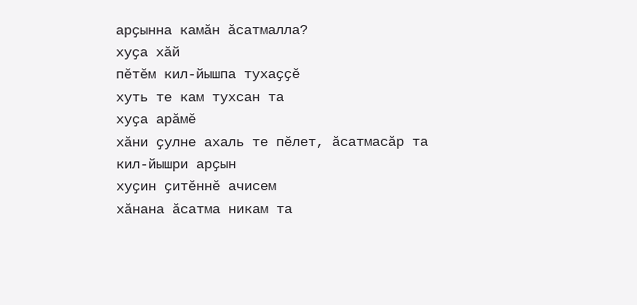арҫынна камӑн ӑсатмалла?
хуҫа хӑй
пӗтӗм кил-йышпа тухаҫҫӗ
хуть те кам тухсан та
хуҫа арӑмӗ
хӑни ҫулне ахаль те пӗлет, ӑсатмасӑр та
кил-йышри арҫын
хуҫин ҫитӗннӗ ачисем
хӑнана ӑсатма никам та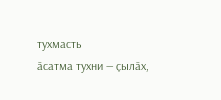тухмасть
ӑсатма тухни — ҫылӑх,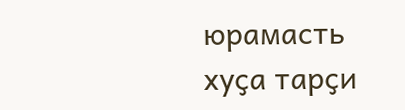юрамасть
хуҫа тарҫи